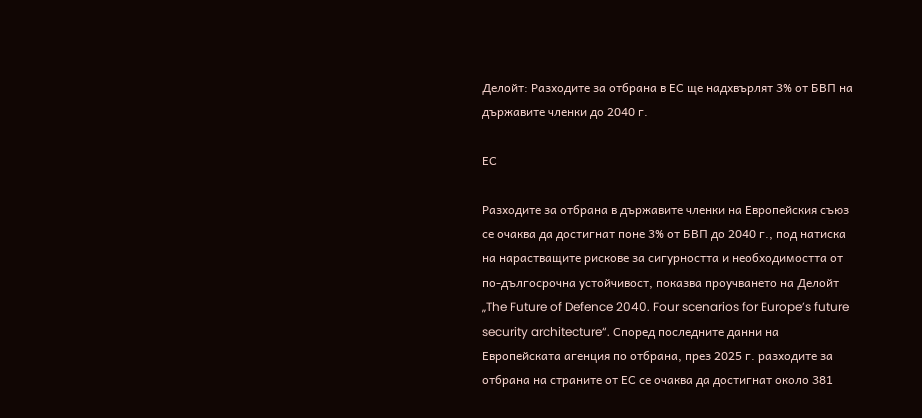Делойт: Разходите за отбрана в ЕС ще надхвърлят 3% от БВП на държавите членки до 2040 г.

ЕС

Разходите за отбрана в държавите членки на Европейския съюз се очаква да достигнат поне 3% от БВП до 2040 г., под натиска на нарастващите рискове за сигурността и необходимостта от по-дългосрочна устойчивост, показва проучването на Делойт „The Future of Defence 2040. Four scenarios for Europe’s future security architecture“. Според последните данни на Европейската агенция по отбрана, през 2025 г. разходите за отбрана на страните от ЕС се очаква да достигнат около 381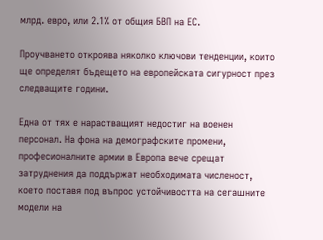млрд. евро, или 2.1% от общия БВП на ЕС.

Проучването откроява няколко ключови тенденции, които ще определят бъдещето на европейската сигурност през следващите години.

Една от тях е нарастващият недостиг на военен персонал. На фона на демографските промени, професионалните армии в Европа вече срещат затруднения да поддържат необходимата численост, което поставя под въпрос устойчивостта на сегашните модели на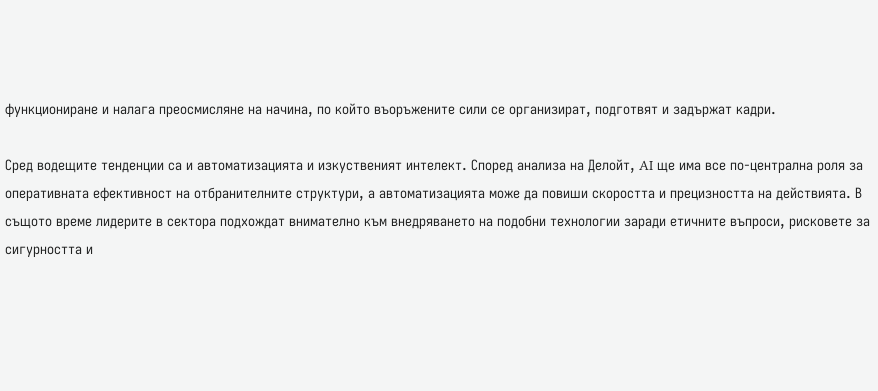функциониране и налага преосмисляне на начина, по който въоръжените сили се организират, подготвят и задържат кадри.

Сред водещите тенденции са и автоматизацията и изкуственият интелект. Според анализа на Делойт, AI ще има все по-централна роля за оперативната ефективност на отбранителните структури, а автоматизацията може да повиши скоростта и прецизността на действията. В същото време лидерите в сектора подхождат внимателно към внедряването на подобни технологии заради етичните въпроси, рисковете за сигурността и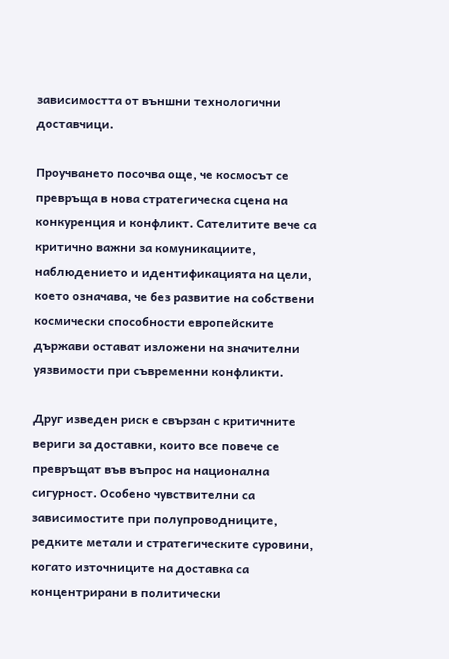зависимостта от външни технологични доставчици.

Проучването посочва още, че космосът се превръща в нова стратегическа сцена на конкуренция и конфликт. Сателитите вече са критично важни за комуникациите, наблюдението и идентификацията на цели, което означава, че без развитие на собствени космически способности европейските държави остават изложени на значителни уязвимости при съвременни конфликти.

Друг изведен риск е свързан с критичните вериги за доставки, които все повече се превръщат във въпрос на национална сигурност. Особено чувствителни са зависимостите при полупроводниците, редките метали и стратегическите суровини, когато източниците на доставка са концентрирани в политически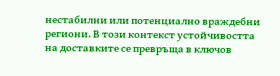нестабилни или потенциално враждебни региони. В този контекст устойчивостта на доставките се превръща в ключов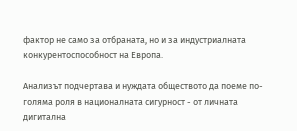фактор не само за отбраната, но и за индустриалната конкурентоспособност на Европа.

Анализът подчертава и нуждата обществото да поеме по-голяма роля в националната сигурност - от личната дигитална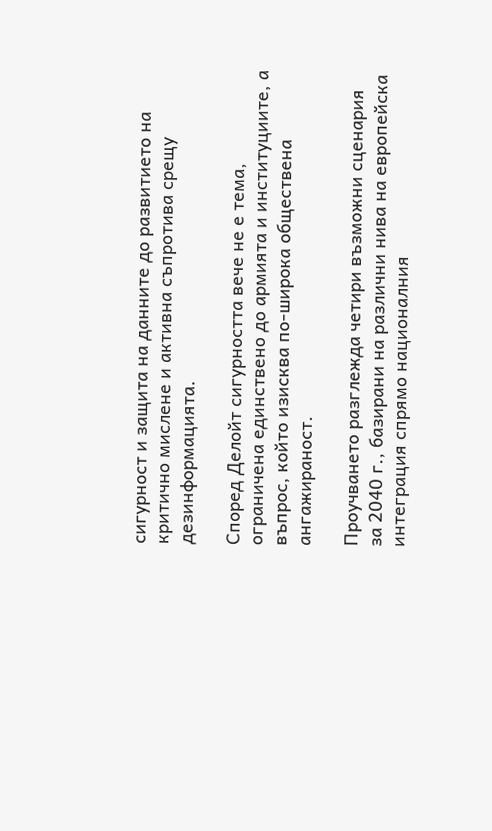сигурност и защита на данните до развитието на критично мислене и активна съпротива срещу дезинформацията.

Според Делойт сигурността вече не е тема, ограничена единствено до армията и институциите, а въпрос, който изисква по-широка обществена ангажираност.

Проучването разглежда четири възможни сценария за 2040 г., базирани на различни нива на европейска интеграция спрямо националния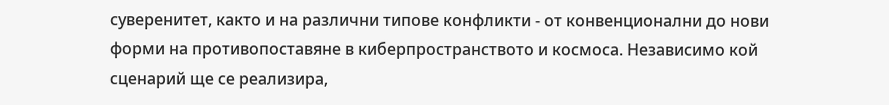суверенитет, както и на различни типове конфликти - от конвенционални до нови форми на противопоставяне в киберпространството и космоса. Независимо кой сценарий ще се реализира,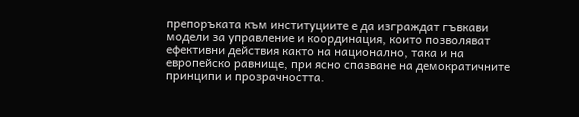препоръката към институциите е да изграждат гъвкави модели за управление и координация, които позволяват ефективни действия както на национално, така и на европейско равнище, при ясно спазване на демократичните принципи и прозрачността.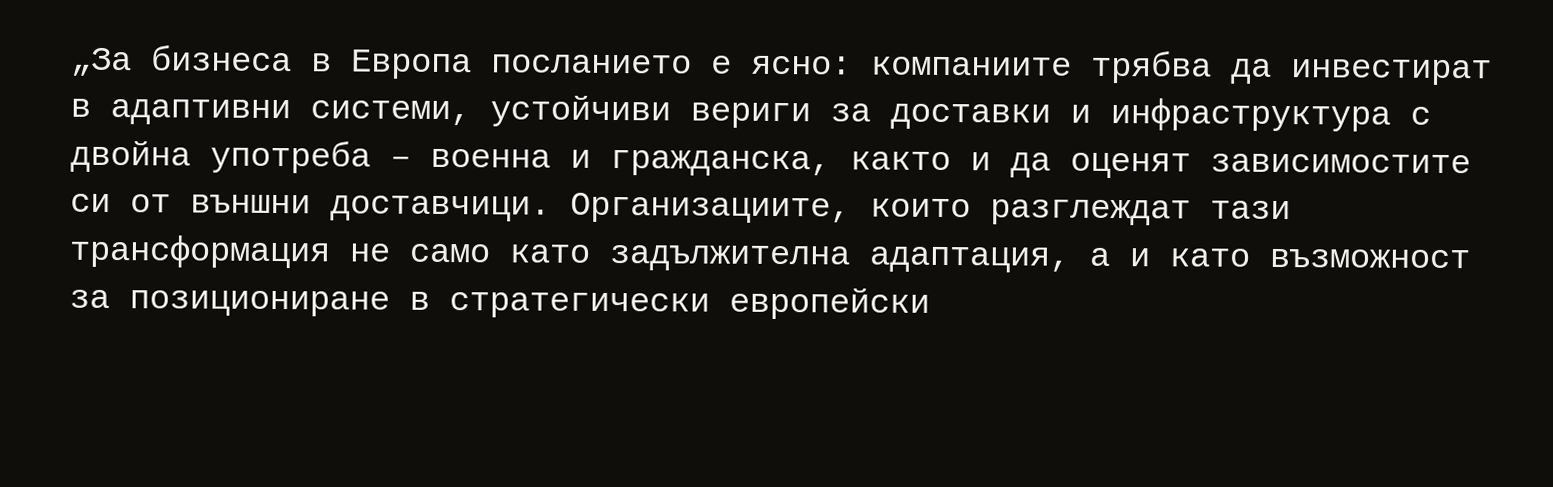„За бизнеса в Европа посланието е ясно: компаниите трябва да инвестират в адаптивни системи, устойчиви вериги за доставки и инфраструктура с двойна употреба – военна и гражданска, както и да оценят зависимостите си от външни доставчици. Организациите, които разглеждат тази трансформация не само като задължителна адаптация, а и като възможност за позициониране в стратегически европейски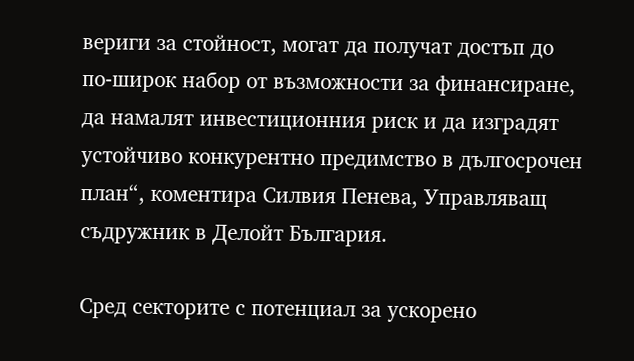вериги за стойност, могат да получат достъп до по-широк набор от възможности за финансиране, да намалят инвестиционния риск и да изградят устойчиво конкурентно предимство в дългосрочен план“, коментира Силвия Пенева, Управляващ съдружник в Делойт България.

Сред секторите с потенциал за ускорено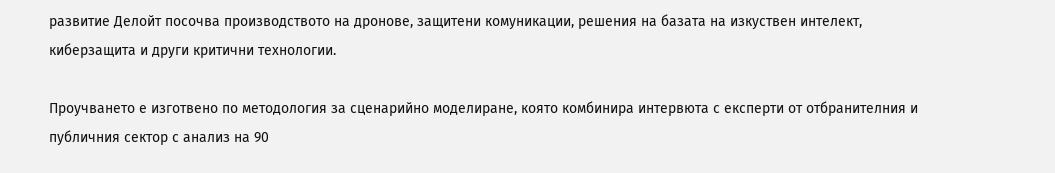развитие Делойт посочва производството на дронове, защитени комуникации, решения на базата на изкуствен интелект, киберзащита и други критични технологии.

Проучването е изготвено по методология за сценарийно моделиране, която комбинира интервюта с експерти от отбранителния и публичния сектор с анализ на 90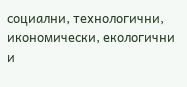социални, технологични, икономически, екологични и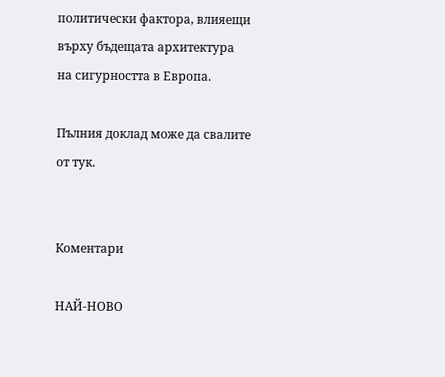политически фактора, влияещи върху бъдещата архитектура на сигурността в Европа.

Пълния доклад може да свалите от тук.


Коментари

НАЙ-НОВО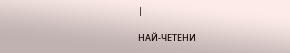|

НАЙ-ЧЕТЕНИ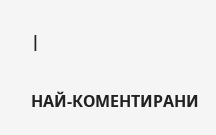|

НАЙ-КОМЕНТИРАНИ